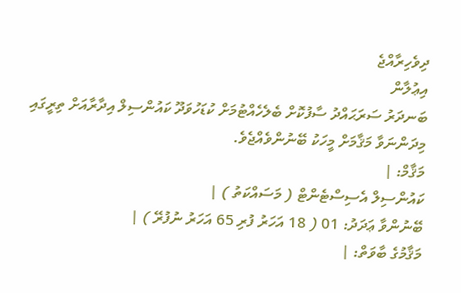ދިވެހިރާއްޖެ
އިޢުލާން
ބަނދަރު ސަރަޙައްދު ސާފުކޮށް ބެލެހެއްޓުމަށް ކުޑަހުވަދޫ ކައުންސިލް އިދާރާއަށް ތިރީގައި މިދަންނަވާ މަޤާމަށް މީހަކު ބޭނުންވެއްޖެވެ.
މަޤާމް: |
ކައުންސިލް އެސިސްޓެންޓް ( މަސައްކަތު ) |
ބޭނުންވާ ޢަދަދު: 01 ( 18 އަހަރު ފުރި 65 އަހަރު ނުފުރޭ ) |
މަޤާމުގެ ބާވަތް: |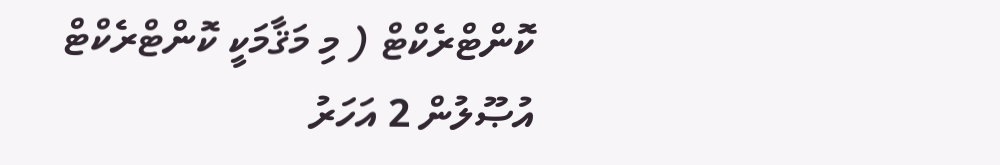ކޮންޓްރެކްޓް ( މި މަޤާމަކީ ކޮންޓްރެކްޓް އުޞޫލުން 2 އަހަރު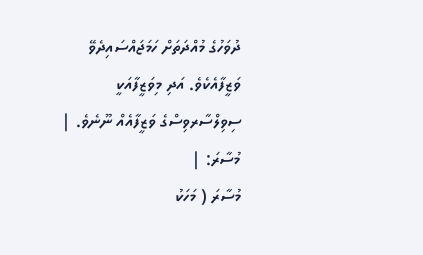ދުވަހުގެ މުއްދަތަށް ހަމަޖައްސައިދެވޭ ވަޒީފާއެކެވެ. އަދި މިވަޒީފާއަކީ ސިވިލްސާރވިސްގެ ވަޒީފާއެއް ނޫނެވެ. |
މުސާރަ: |
މުސާރަ ( މަހަކު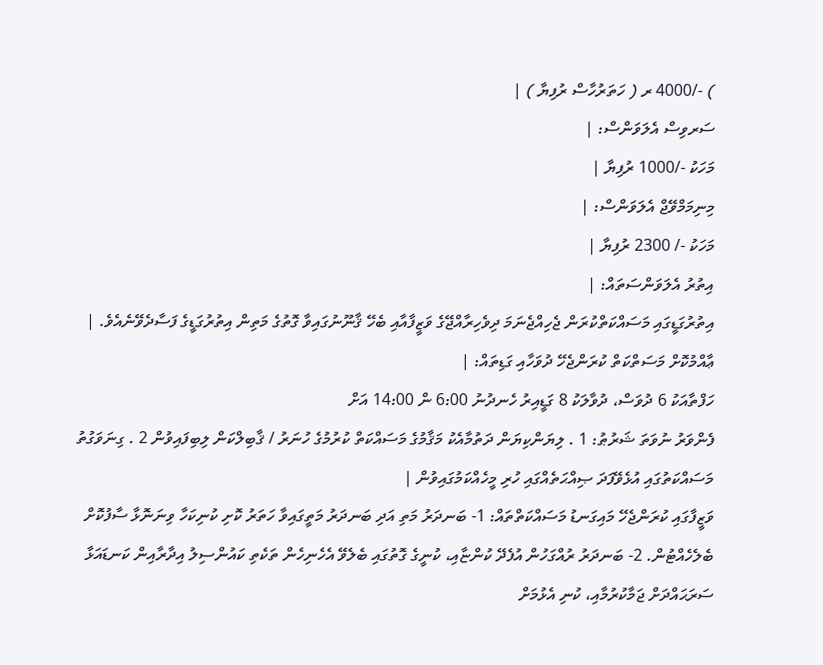) -/4000 ރ ( ހަތަރުހާސް ރުފިޔާ ) |
ސަރވިސް އެލަވަންސް: |
މަހަކު -/1000 ރުފިޔާ |
މިނިމަމްވޭޖް އެލަވަންސް: |
މަހަކު -/ 2300 ރުފިޔާ |
އިތުރު އެލަވަންސަތައް: |
އިތުރުގަޑީގައި މަސައްކަތްކުރަން ޖެހިއްޖެނަމަ ދިވެހިރާއްޖޭގެ ވަޒީފާއާއި ބެހޭ ޤާނޫނުގައިވާ ގޮތުގެ މަތިން އިތުރުގަޑީގެ ފަސާދެވޭނެއެވެ. |
ޢާއްމުކޮށް މަސަތްކަތް ކުރަންޖެހޭ ދުވަހާއި ގަޑިތައް: |
ހަފްތާއަކު 6 ދުވަސް، ދުވާލަކު 8 ގަޑީއިރު ހެނދުނު 6:00 ން 14:00 އަށް
ފެންވަރު ނުވަތަ ޝަރުޠު: 1 . ލިޔަންކިޔަން ދަތުމާއެކު މަޤާމުގެ މަސައްކަތް ކުރުމުގެ ހުނަރު / ޤާބިލްކަން ލިބިފައިވުން 2 . ގިނަވަގުތު މަސައްކަތުގައި އުޅެވޭފަދަ ޞިއްޙަތެއްގައި ހުރި މީހެއްކަމުގައިވުން |
ވަޒީފާގައި ކުރަންޖެހޭ މައިގަނޑު މަސައްކަތްތައް: 1- ބަނދަރު މަތި އަދި ބަނދަރު މަތީގައިވާ ހަތަރު ކޮށި ކުނިކަހާ ވިނަނޮޅާ ސާފުކޮށް ބެލެހެއްޓުން. 2- ބަނދަރު ރުއްގަހުން އުފެދޭ ކުންޏާއި، ކުނީގެ ގޮތުގައި ބެލެވޭ އެހެނިހެން ތަކެތި ކައުންސިލު އިދާރާއިން ކަނޑައަޅާ ސަރަޙައްދަށް ޖަމާކުރުމާއި، ކުނި އެޅުމަށް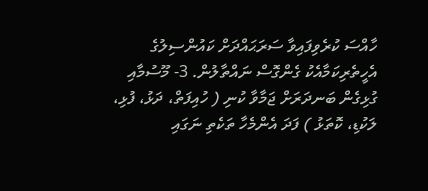ހާއްސަ ކުރެވިފައިވާ ސަރަޙައްދަށް ކައުންސިލުގެ އެހީތެރިކަމާއެކު ގެންގޮސް ނައްތާލުން. 3- މޫސުމާއި ގުޅިގެން ބަނދަރަށް ޖަމާވާ ކުނި ( ހުއިފަތް، ދަޅު، ފުޅި، ލަކުޑި، ކޮތަޅު ) ފަދަ އެންމެހާ ތަކެތި ނަގައި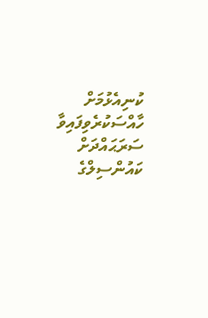ކުނިއެޅުމަށް ހާއްސަކުރެވިފައިވާ ސަރަޙައްދަށް ކައުންސިލްގެ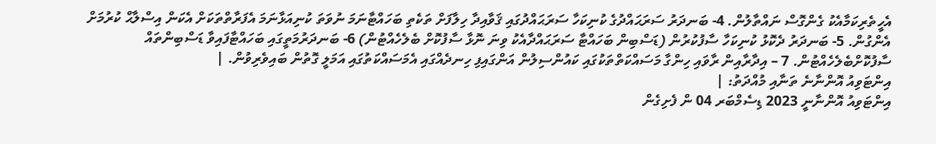އެހީތެރިކަމާއެކު ގެންގޮސް ނައްތާލުން. 4- ބަނދަރު ސަރަޙައްދުގެ ކުނިކަހާ ސަރަޙައްދުގައި ޤަވާއިދާ ހިލާފަށް ތަކެތި ބަހައްޓާނަމަ ނުވަތަ ކުނިއަޅާނަމަ އެފަރާތްތަކަށް އެކަން އިސްލާޙް ކުރުމަށް އެންގުން. 5- ބަނދަރު ދެކޮޅު ކުނިކަހާ ސާފުކުރުން (ޑަސްބިން ބަހައްޓާ ސަރަޙައްދާއެކު ވިނަ ނޮޅާ ސާފުކޮށް ބެލެހެއްޓުން) 6- ބަނދަރުމަތީގައި ބަހައްޓާފައިވާ ޑަސްބިންތައް ސާފުކޮށްބެލެހެއްޓުން. 7 – އިދާރާއިން ރާވައި ހިންގާ މަސައްކަތްތަކުގައި ކައުންސިލުން އަންގައިފި ހިނދެއްގައި އެމަސައްކަތުގައި އަމަލީ ގޮތުން ބައިވެރިވުން. |
އިންޓަވިއު އޮންނާނެ ތަނާއި މުއްދަތު: |
އިންޓަވިއު އޮންނާނީ 2023 ޑިސެމްބަރ 04 ން ފެށިގެން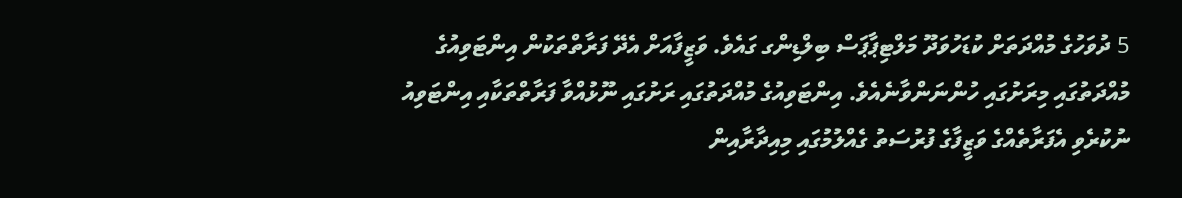5 ދުވަހުގެ މުއްދަތަށް ކުޑަހުވަދޫ މަލްޓިޕާޕަސް ބިލްޑިންގ ގައެވެ. ވަޒީފާއަށް އެދޭ ފަރާތްތަކުން އިންޓަވިއުގެ މުއްދަތުގައި މިރަށުގައި ހުންނަންވާނެއެވެ. އިންޓަވިއުގެ މުއްދަތުގައި ރަށުގައި ނޫޅުއްވާ ފަރާތްތަކާއި އިންޓަވިއު ނުކުރެވި އެފަރާތެއްގެ ވަޒީފާގެ ފުރުސަތު ގެއްލުމުގައި މިއިދާރާއިން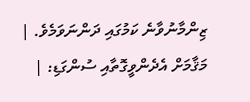ޒިންމާނުވާނެ ކަމުގައި ދަންނަވަމެވެ. |
މަޤާމަށް އެދެންވީގޮތާއި ސުންގަޑި: |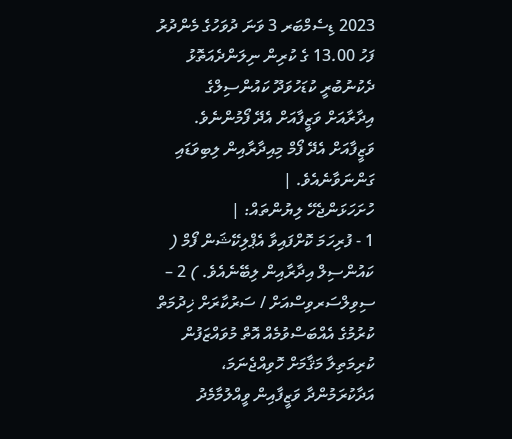2023 ޑިސެމްބަރ 3 ވަނަ ދުވަހުގެ މެންދުރު ފަހު 13.00 ގެ ކުރިން ނިލަންދެއަތޮޅު ދެކުނުބުރީ ކުޑަހުވަދޫ ކައުންސިލްގެ އިދާރާއަށް ވަޒީފާއަށް އެދޭ ފޯމުންނެވެ. ވަޒީފާއަށް އެދޭ ފޯމް މިއިދާރާއިން ލިބިވަޑައި ގަންނަވާނެއެވެ. |
ހުށަހަޅަންޖެހޭ ލިޔުންތައް: |
1 - ފުރިހަމަ ކޮށްފައިވާ އެޕްލިކޭޝަން ފޯމް ( ކައުންސިލް އިދާރާއިން ލިބޭނެއެވެ. ) 2 – ސިވިލްސަރވިސްއަށް / ސަރުކާރަށް ޚިދުމަތް ކުރުމުގެ އެއްބަސްވުމެއް އޮތް މުވައްޒަފުން ކުރިމަތިލާ މަޤާމަށް ހޮވިއްޖެނަމަ، އަދާކުރަމުންދާ ވަޒީފާއިން ވީއްލުމާމެދު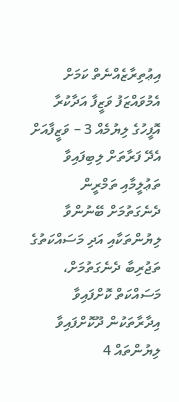އިޢުތިރާޒެއްނެތް ކަމަށް އެމުވައްޒަފު ވަޒީފާ އަދާކުރާ އޮފީހުގެ ލިޔުމެއް 3 – ވަޒީފާއަށް އެދޭ ފަރާތަށް ލިބިފައިވާ ތަޢުލީމާއި ތަމްރީން ދެނެގަތުމަށް ބޭނުންވާ ލިޔުންތަކާއި އަދި މަސައްކަތުގެ ތަޖުރިބާ ދެނެގަތުމަށް، މަސައްކަތް ކޮށްފައިވާ އިދާރާތަކުން ދޫކޮށްފައިވާ ލިޔުންތައް 4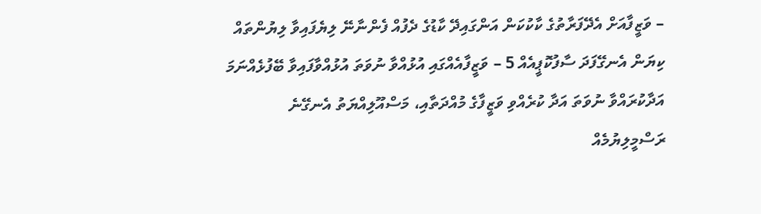– ވަޒީފާއަށް އެދޭފަރާތުގެ ކާކުކަން އަންގައިދޭ ކާޑުގެ ދެފުއް ފެންނާނޭ ލިޔެފައިވާ ލިޔުންތައް ކިޔަން އެނގޭފަދަ ސާފުކޮޕީއެއް 5 – ވަޒީފާއެއްގައި އުޅުއްވާ ނުވަތަ އުޅުއްވާފައިވާ ބޭފުޅެއްނަމަ އަދާކުރައްވާ ނުވަތަ އަދާ ކުރެއްވި ވަޒީފާގެ މުއްދަތާއި، މަސްއޫލިއްޔަތު އެނގޭނެ ރަސްމީލިޔުމެއް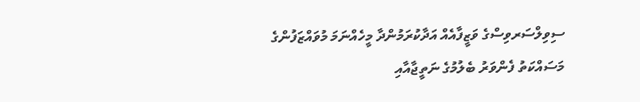ސިވިލްސަރވިސްގެ ވަޒީފާއެއް އަދާކުރަމުންދާ މީހެއްނަމަ މުވައްޒަފުންގެ މަސައްކަތު ފެންވަރު ބެލުމުގެ ނަތީޖާއާއި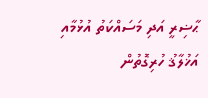ޙާޟިރީ އަދި މަސައްކަތު އުޅުމާއި އަޚުލާޤު ހުރިގޮތުން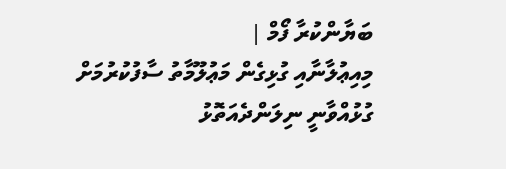ބަޔާންކުރާ ފޯމް |
މިއިޢުލާނާއި ގުޅިގެން މަޢުލޫމާތު ސާފުކުރުމަށް ގުޅުއްވާނީ ނިލަންދެއަތޮޅު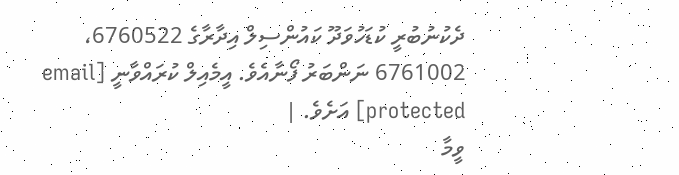ދެކުނުބުރީ ކުޑަހުވަދޫ ކައުންސިލް އިދާރާގެ 6760522، 6761002 ނަންބަރު ފޯނާއެވެ. އީމެއިލް ކުރައްވާނީ [email protected] އަށެވެ. |
ވީމާ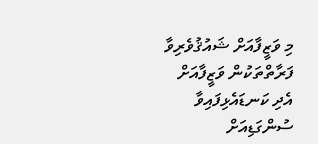މި ވަޒީފާއަށް ޝައުޤުވެރިވާ ފަރާތްތަކުން ވަޒީފާއަށް އެދި ކަނޑައެޅިފައިވާ ސުންގަޑިއަށް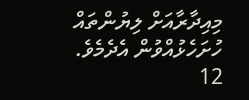މިއިދާރާއަށް ލިޔުންތައް ހުށަހެޅުއްވުން އެދެމެވެ.
12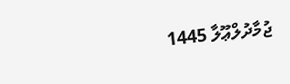ޖުމާދުލްޢޫލާ 1445